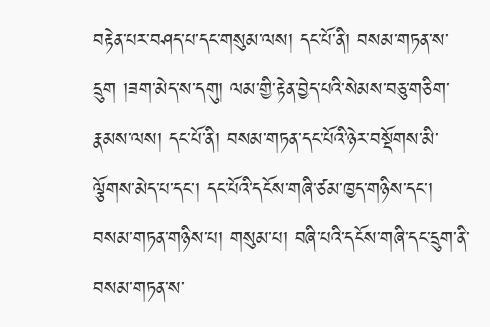བརྟེན་པར་བཤད་པ་དང་གསུམ་ལས། དང་པོ་ནི། བསམ་གཏན་ས་དྲུག །ཟག་མེད་ས་དགུ། ལམ་གྱི་རྟེན་བྱེད་པའི་སེམས་བཅུ་གཅིག་རྣམས་ལས། དང་པོ་ནི། བསམ་གཏན་དང་པོའི་ཉེར་བསྡོགས་མི་ ལྕོགས་མེད་པ་དང་། དང་པོའི་དངོས་གཞི་ཙམ་ཁྱད་གཉིས་དང་། བསམ་གཏན་གཉིས་པ། གསུམ་པ། བཞི་པའི་དངོས་གཞི་དང་དྲུག་ནི་བསམ་གཏན་ས་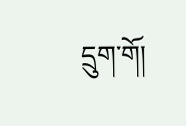དྲུག་གོ།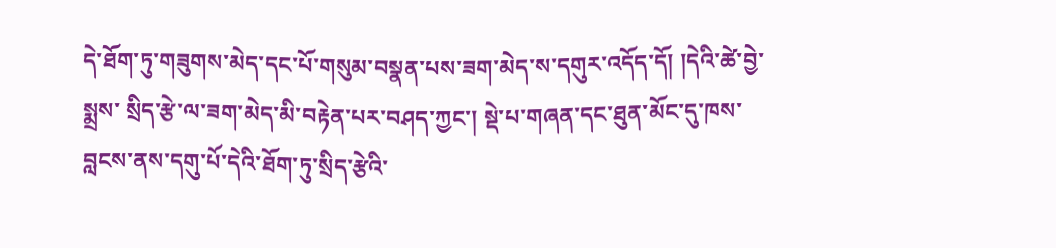དེ་ཐོག་ཏུ་གཟུགས་མེད་དང་པོ་གསུམ་བསྣན་པས་ཟག་མེད་ས་དགུར་འདོད་དོ། །དེའི་ཚེ་བྱེ་སྨྲས་ སྲིད་རྩེ་ལ་ཟག་མེད་མི་བརྟེན་པར་བཤད་ཀྱང་། སྡེ་པ་གཞན་དང་ཐུན་མོང་དུ་ཁས་བླངས་ནས་དགུ་པོ་དེའི་ཐོག་ཏུ་སྲིད་རྩེའི་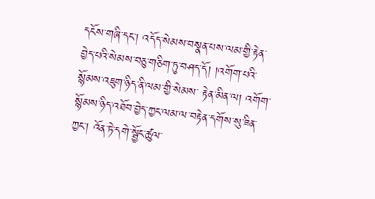དངོས་གཞི་དང་། འདོད་སེམས་བསྣན་པས་ལམ་གྱི་རྟེན་བྱེད་པའི་སེམས་བཅུ་གཅིག་ཏུ་བཤད་དོ། །འགོག་པའི་སྙོམས་འཇུག་ཉིད་ནི་ལམ་གྱི་སེམས་ རྟེན་མིན་ལ། འགོག་སྙོམས་ཉིད་འཐོབ་བྱེད་ཀྱང་ལམ་ལ་བརྟེན་དགོས་སུ་ཟིན་ཀྱང་། འོན་ཏེ་དགེ་སྦྱོང་ཚུལ་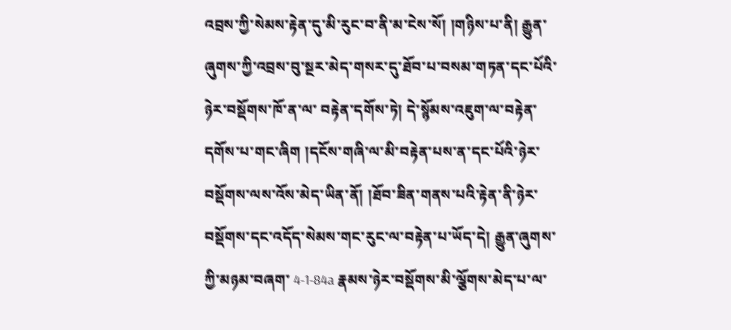འབྲས་ཀྱི་སེམས་རྟེན་དུ་མི་རུང་བ་ནི་མ་ངེས་སོ། །གཉིས་པ་ནི། རྒྱུན་ཞུགས་ཀྱི་འབྲས་བུ་སྔར་མེད་གསར་དུ་ཐོབ་པ་བསམ་གཏན་དང་པོའི་ཉེར་བསྡོགས་ཁོ་ན་ལ་ བརྟེན་དགོས་ཏེ། དེ་སྙོམས་འཇུག་ལ་བརྟེན་དགོས་པ་གང་ཞིག །དངོས་གཞི་ལ་མི་བརྟེན་པས་ན་དང་པོའི་ཉེར་བསྡོགས་ལས་འོས་མེད་ཡིན་ནོ། །ཐོབ་ཟིན་གནས་པའི་རྟེན་ནི་ཉེར་བསྡོགས་དང་འདོད་སེམས་གང་རུང་ལ་བརྟེན་པ་ཡོད་དེ། རྒྱུན་ཞུགས་ཀྱི་མཉམ་བཞག་ 4-1-84a རྣམས་ཉེར་བསྡོགས་མི་ལྕོགས་མེད་པ་ལ་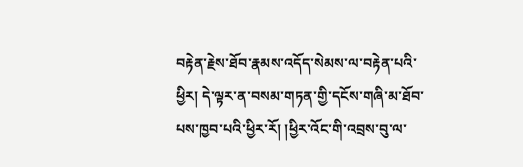བརྟེན་རྗེས་ཐོབ་རྣམས་འདོད་སེམས་ལ་བརྟེན་པའི་ཕྱིར། དེ་ལྟར་ན་བསམ་གཏན་གྱི་དངོས་གཞི་མ་ཐོབ་པས་ཁྱབ་པའི་ཕྱིར་རོ། །ཕྱིར་འོང་གི་འབྲས་བུ་ལ་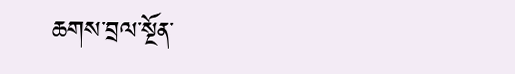ཆགས་བྲལ་སྔོན་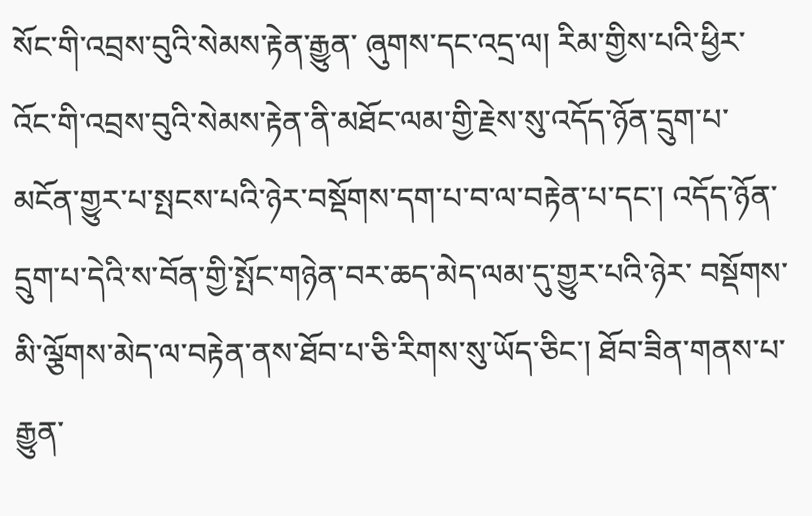སོང་གི་འབྲས་བུའི་སེམས་རྟེན་རྒྱུན་ ཞུགས་དང་འདྲ་ལ། རིམ་གྱིས་པའི་ཕྱིར་འོང་གི་འབྲས་བུའི་སེམས་རྟེན་ནི་མཐོང་ལམ་གྱི་རྗེས་སུ་འདོད་ཉོན་དྲུག་པ་མངོན་གྱུར་པ་སྤངས་པའི་ཉེར་བསྡོགས་དག་པ་བ་ལ་བརྟེན་པ་དང་། འདོད་ཉོན་དྲུག་པ་དེའི་ས་བོན་གྱི་སྤོང་གཉེན་བར་ཆད་མེད་ལམ་དུ་གྱུར་པའི་ཉེར་ བསྡོགས་མི་ལྕོགས་མེད་ལ་བརྟེན་ནས་ཐོབ་པ་ཅི་རིགས་སུ་ཡོད་ཅིང་། ཐོབ་ཟིན་གནས་པ་རྒྱུན་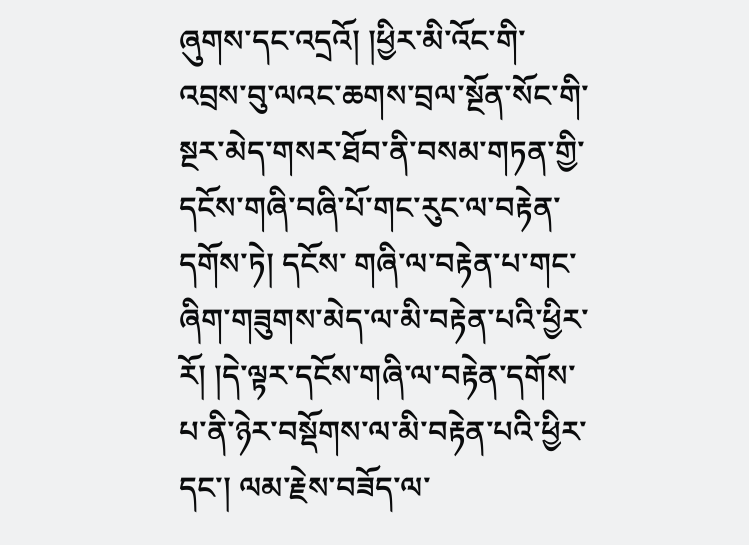ཞུགས་དང་འདྲའོ། །ཕྱིར་མི་འོང་གི་འབྲས་བུ་ལའང་ཆགས་བྲལ་སྔོན་སོང་གི་སྔར་མེད་གསར་ཐོབ་ནི་བསམ་གཏན་གྱི་དངོས་གཞི་བཞི་པོ་གང་རུང་ལ་བརྟེན་དགོས་ཏེ། དངོས་ གཞི་ལ་བརྟེན་པ་གང་ཞིག་གཟུགས་མེད་ལ་མི་བརྟེན་པའི་ཕྱིར་རོ། །དེ་ལྟར་དངོས་གཞི་ལ་བརྟེན་དགོས་པ་ནི་ཉེར་བསྡོགས་ལ་མི་བརྟེན་པའི་ཕྱིར་དང་། ལམ་རྗེས་བཟོད་ལ་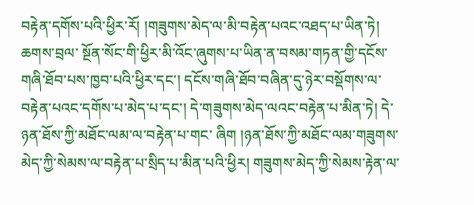བརྟེན་དགོས་པའི་ཕྱིར་རོ། །གཟུགས་མེད་ལ་མི་བརྟེན་པའང་འཐད་པ་ཡིན་ཏེ། ཆགས་བྲལ་ སྔོན་སོང་གི་ཕྱིར་མི་འོང་ཞུགས་པ་ཡིན་ན་བསམ་གཏན་གྱི་དངོས་གཞི་ཐོབ་པས་ཁྱབ་པའི་ཕྱིར་དང་། དངོས་གཞི་ཐོབ་བཞིན་དུ་ཉེར་བསྡོགས་ལ་བརྟེན་པའང་དགོས་པ་མེད་པ་དང་། དེ་གཟུགས་མེད་ལའང་བརྟེན་པ་མིན་ཏེ། དེ་ཉན་ཐོས་ཀྱི་མཐོང་ལམ་ལ་བརྟེན་པ་གང་ ཞིག །ཉན་ཐོས་ཀྱི་མཐོང་ལམ་གཟུགས་མེད་ཀྱི་སེམས་ལ་བརྟེན་པ་སྲིད་པ་མིན་པའི་ཕྱིར། གཟུགས་མེད་ཀྱི་སེམས་རྟེན་ལ་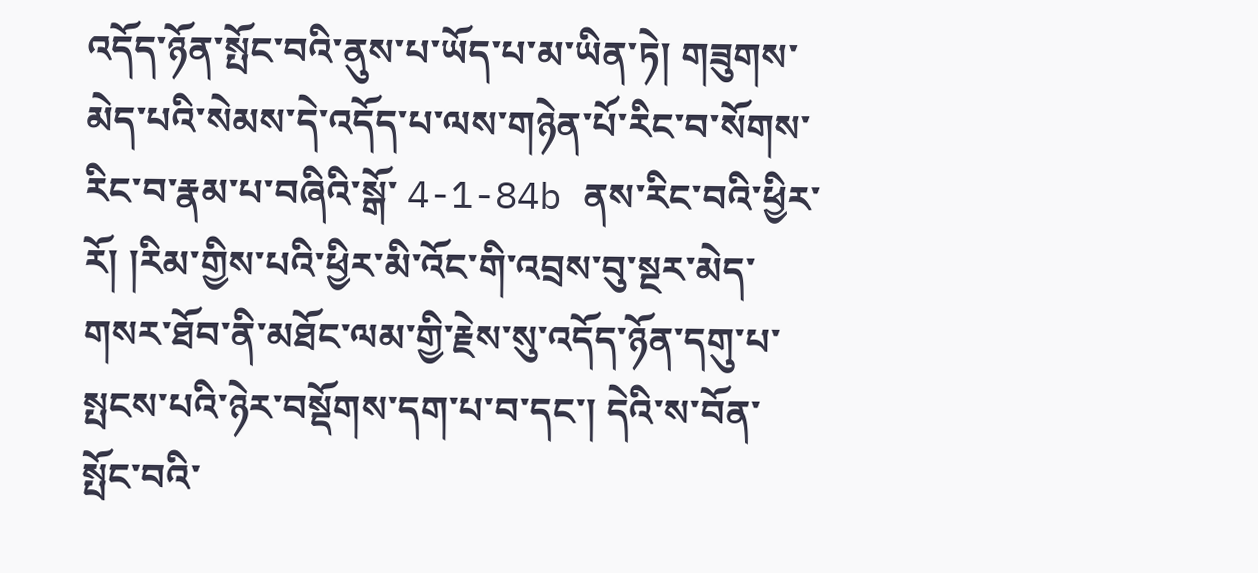འདོད་ཉོན་སྤོང་བའི་ནུས་པ་ཡོད་པ་མ་ཡིན་ཏེ། གཟུགས་མེད་པའི་སེམས་དེ་འདོད་པ་ལས་གཉེན་པོ་རིང་བ་སོགས་རིང་བ་རྣམ་པ་བཞིའི་སྒོ་ 4-1-84b ནས་རིང་བའི་ཕྱིར་རོ། །རིམ་གྱིས་པའི་ཕྱིར་མི་འོང་གི་འབྲས་བུ་སྔར་མེད་གསར་ཐོབ་ནི་མཐོང་ལམ་གྱི་རྗེས་སུ་འདོད་ཉོན་དགུ་པ་སྤངས་པའི་ཉེར་བསྡོགས་དག་པ་བ་དང་། དེའི་ས་བོན་སྤོང་བའི་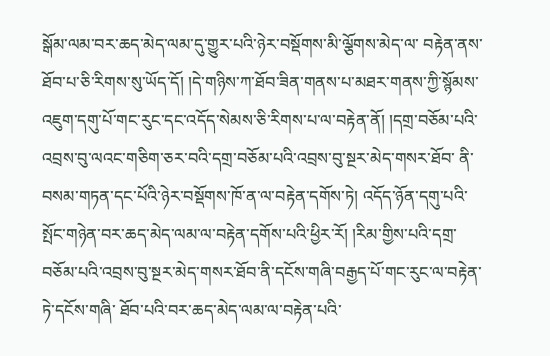སྒོམ་ལམ་བར་ཆད་མེད་ལམ་དུ་གྱུར་པའི་ཉེར་བསྡོགས་མི་ལྕོགས་མེད་ལ་ བརྟེན་ནས་ཐོབ་པ་ཅི་རིགས་སུ་ཡོད་དོ། །དེ་གཉིས་ཀ་ཐོབ་ཟིན་གནས་པ་མཐར་གནས་ཀྱི་སྙོམས་འཇུག་དགུ་པོ་གང་རུང་དང་འདོད་སེམས་ཅི་རིགས་པ་ལ་བརྟེན་ནོ། །དགྲ་བཅོམ་པའི་འབྲས་བུ་ལའང་གཅིག་ཅར་བའི་དགྲ་བཅོམ་པའི་འབྲས་བུ་སྔར་མེད་གསར་ཐོབ་ ནི་བསམ་གཏན་དང་པོའི་ཉེར་བསྡོགས་ཁོ་ན་ལ་བརྟེན་དགོས་ཏེ། འདོད་ཉོན་དགུ་པའི་སྤོང་གཉེན་བར་ཆད་མེད་ལམ་ལ་བརྟེན་དགོས་པའི་ཕྱིར་རོ། །རིམ་གྱིས་པའི་དགྲ་བཅོམ་པའི་འབྲས་བུ་སྔར་མེད་གསར་ཐོབ་ནི་དངོས་གཞི་བརྒྱད་པོ་གང་རུང་ལ་བརྟེན་ཏེ་དངོས་གཞི་ ཐོབ་པའི་བར་ཆད་མེད་ལམ་ལ་བརྟེན་པའི་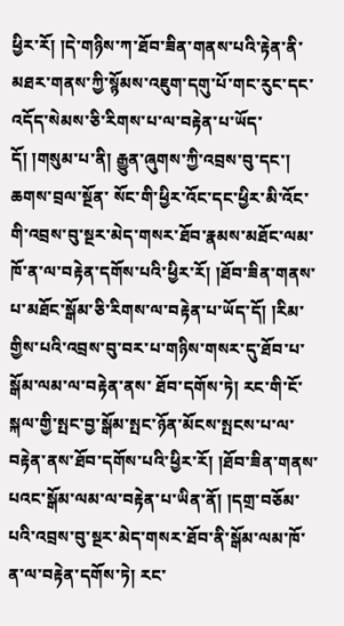ཕྱིར་རོ། །དེ་གཉིས་ཀ་ཐོབ་ཟིན་གནས་པའི་རྟེན་ནི་མཐར་གནས་ཀྱི་སྙོམས་འཇུག་དགུ་པོ་གང་རུང་དང་འདོད་སེམས་ཅི་རིགས་པ་ལ་བརྟེན་པ་ཡོད་དོ། །གསུམ་པ་ནི། རྒྱུན་ཞུགས་ཀྱི་འབྲས་བུ་དང་། ཆགས་བྲལ་སྔོན་ སོང་གི་ཕྱིར་འོང་དང་ཕྱིར་མི་འོང་གི་འབྲས་བུ་སྔར་མེད་གསར་ཐོབ་རྣམས་མཐོང་ལམ་ཁོ་ན་ལ་བརྟེན་དགོས་པའི་ཕྱིར་རོ། །ཐོབ་ཟིན་གནས་པ་མཐོང་སྒོམ་ཅི་རིགས་ལ་བརྟེན་པ་ཡོད་དོ། །རིམ་གྱིས་པའི་འབྲས་བུ་བར་པ་གཉིས་གསར་དུ་ཐོབ་པ་སྒོམ་ལམ་ལ་བརྟེན་ནས་ ཐོབ་དགོས་ཏེ། རང་གི་ངོ་སྐལ་གྱི་སྤང་བྱ་སྒོམ་སྤང་ཉོན་མོངས་སྤངས་པ་ལ་བརྟེན་ནས་ཐོབ་དགོས་པའི་ཕྱིར་རོ། །ཐོབ་ཟིན་གནས་པའང་སྒོམ་ལམ་ལ་བརྟེན་པ་ཡིན་ནོ། །དགྲ་བཅོམ་པའི་འབྲས་བུ་སྔར་མེད་གསར་ཐོབ་ནི་སྒོམ་ལམ་ཁོ་ན་ལ་བརྟེན་དགོས་ཏེ། རང་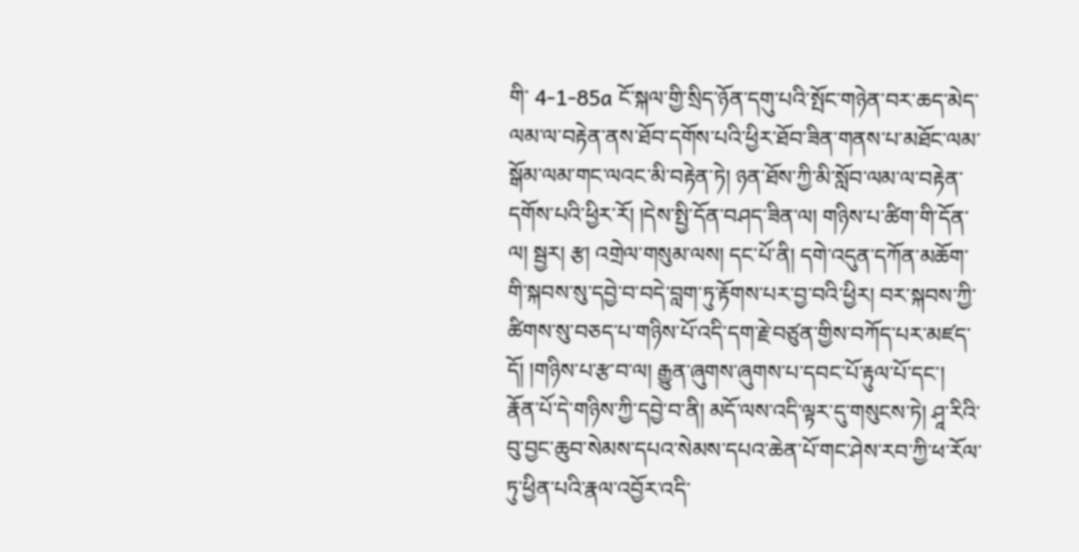གི་ 4-1-85a ངོ་སྐལ་གྱི་སྲིད་ཉོན་དགུ་པའི་སྤོང་གཉེན་བར་ཆད་མེད་ལམ་ལ་བརྟེན་ནས་ཐོབ་དགོས་པའི་ཕྱིར་ཐོབ་ཟིན་གནས་པ་མཐོང་ལམ་སྒོམ་ལམ་གང་ལའང་མི་བརྟེན་ཏེ། ཉན་ཐོས་ཀྱི་མི་སློབ་ལམ་ལ་བརྟེན་དགོས་པའི་ཕྱིར་རོ། །དེས་སྤྱི་དོན་བཤད་ཟིན་ལ། གཉིས་པ་ཚིག་གི་དོན་ལ། སྦྱར། རྩ། འགྲེལ་གསུམ་ལས། དང་པོ་ནི། དགེ་འདུན་དཀོན་མཆོག་གི་སྐབས་སུ་དབྱེ་བ་བདེ་བླག་ཏུ་རྟོགས་པར་བྱ་བའི་ཕྱིར། བར་སྐབས་ཀྱི་ཚིགས་སུ་བཅད་པ་གཉིས་པོ་འདི་དག་རྗེ་བཙུན་གྱིས་བཀོད་པར་མཛད་དོ། །གཉིས་པ་རྩ་བ་ལ། རྒྱུན་ཞུགས་ཞུགས་པ་དབང་པོ་རྟུལ་པོ་དང་། རྣོན་པོ་དེ་གཉིས་ཀྱི་དབྱེ་བ་ནི། མདོ་ལས་འདི་ལྟར་དུ་གསུངས་ཏེ། ཤཱ་རིའི་བུ་བྱང་ཆུབ་སེམས་དཔའ་སེམས་དཔའ་ཆེན་པོ་གང་ཤེས་རབ་ཀྱི་ཕ་རོལ་ཏུ་ཕྱིན་པའི་རྣལ་འབྱོར་འདི་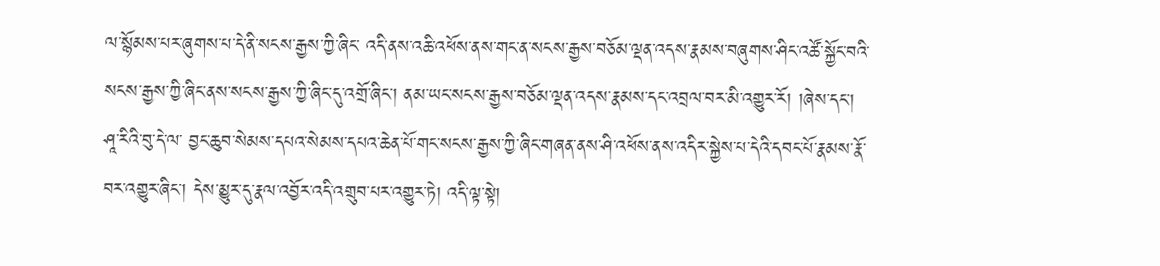ལ་སྙོམས་པར་ཞུགས་པ་དེ་ནི་སངས་རྒྱས་ཀྱི་ཞིང་ འདི་ནས་འཆི་འཕོས་ནས་གང་ན་སངས་རྒྱས་བཅོམ་ལྡན་འདས་རྣམས་བཞུགས་ཤིང་འཚོ་སྐྱོང་བའི་སངས་རྒྱས་ཀྱི་ཞིང་ནས་སངས་རྒྱས་ཀྱི་ཞིང་དུ་འགྲོ་ཞིང་། ནམ་ཡང་སངས་རྒྱས་བཅོམ་ལྡན་འདས་རྣམས་དང་འབྲལ་བར་མི་འགྱུར་རོ། །ཞེས་དང་། ཤཱ་རིའི་བུ་དེ་ལ་ བྱང་ཆུབ་སེམས་དཔའ་སེམས་དཔའ་ཆེན་པོ་གང་སངས་རྒྱས་ཀྱི་ཞིང་གཞན་ནས་ཤི་འཕོས་ནས་འདིར་སྐྱེས་པ་དེའི་དབང་པོ་རྣམས་རྣོ་བར་འགྱུར་ཞིང་། དེས་མྱུར་དུ་རྣལ་འབྱོར་འདི་འགྲུབ་པར་འགྱུར་ཏེ། འདི་ལྟ་སྟེ།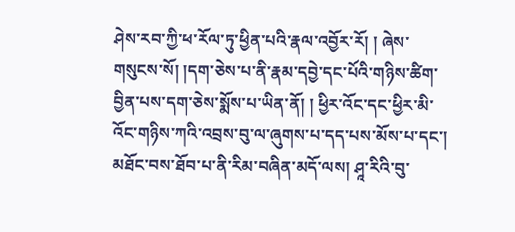ཤེས་རབ་ཀྱི་ཕ་རོལ་ཏུ་ཕྱིན་པའི་རྣལ་འབྱོར་རོ། ། ཞེས་གསུངས་སོ། །དག་ཅེས་པ་ནི་རྣམ་དབྱེ་དང་པོའི་གཉིས་ཚིག་བྱིན་པས་དག་ཅེས་སྨོས་པ་ཡིན་ནོ། ། ཕྱིར་འོང་དང་ཕྱིར་མི་འོང་གཉིས་ཀའི་འབྲས་བུ་ལ་ཞུགས་པ་དད་པས་མོས་པ་དང་། མཐོང་བས་ཐོབ་པ་ནི་རིམ་བཞིན་མདོ་ལས། ཤཱ་རིའི་བུ་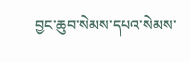བྱང་ཆུབ་སེམས་དཔའ་སེམས་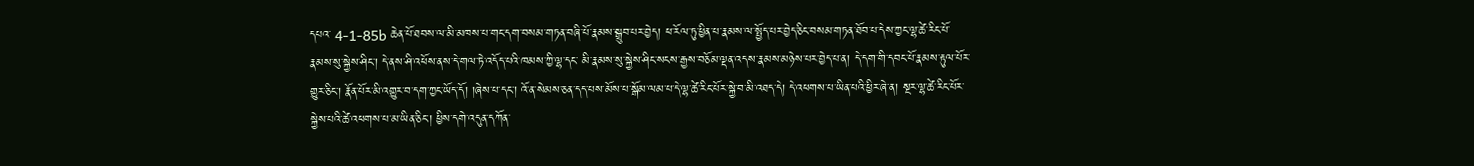དཔའ་ 4-1-85b ཆེན་པོ་ཐབས་ལ་མི་མཁས་པ་གང་དག་བསམ་གཏན་བཞི་པོ་རྣམས་སྒྲུབ་པར་བྱེད། ཕ་རོལ་ཏུ་ཕྱིན་པ་རྣམས་ལ་སྤྱོད་པར་བྱེད་ཅིང་བསམ་གཏན་ཐོབ་པ་དེས་ཀྱང་ལྷ་ཚེ་རིང་པོ་རྣམས་སུ་སྐྱེས་ཤིང་། དེ་ནས་ཤི་འཕོས་ནས་དེ་གལ་ཏེ་འདོད་པའི་ཁམས་ཀྱི་ལྷ་དང་ མི་རྣམས་སུ་སྐྱེས་ཤིང་སངས་རྒྱས་བཅོམ་ལྡན་འདས་རྣམས་མཉེས་པར་བྱེད་པ་ན། དེ་དག་གི་དབང་པོ་རྣམས་རྟུལ་པོར་གྱུར་ཅིང་། རྣོན་པོར་མི་འགྱུར་བ་དག་ཀྱང་ཡོད་དོ། །ཞེས་པ་དང་། འོ་ན་སེམས་ཅན་དད་པས་མོས་པ་སྒོམ་ལམ་པ་དེ་ལྷ་ཚེ་རིང་པོར་སྐྱེ་བ་མི་འཐད་དེ། དེ་འཕགས་པ་ཡིན་པའི་ཕྱིར་ཞེ་ན། སྔར་ལྷ་ཚེ་རིང་པོར་སྐྱེས་པའི་ཚེ་འཕགས་པ་མ་ཡིན་ཅིང་། ཕྱིས་དགེ་འདུན་དཀོན་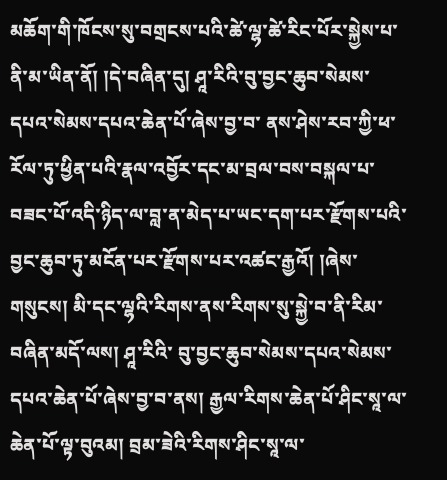མཆོག་གི་ཁོངས་སུ་བགྲངས་པའི་ཚེ་ལྷ་ཚེ་རིང་པོར་སྐྱེས་པ་ནི་མ་ཡིན་ནོ། །དེ་བཞིན་དུ། ཤཱ་རིའི་བུ་བྱང་ཆུབ་སེམས་དཔའ་སེམས་དཔའ་ཆེན་པོ་ཞེས་བྱ་བ་ ནས་ཤེས་རབ་ཀྱི་ཕ་རོལ་ཏུ་ཕྱིན་པའི་རྣལ་འབྱོར་དང་མ་བྲལ་བས་བསྐལ་པ་བཟང་པོ་འདི་ཉིད་ལ་བླ་ན་མེད་པ་ཡང་དག་པར་རྫོགས་པའི་བྱང་ཆུབ་ཏུ་མངོན་པར་རྫོགས་པར་འཚང་རྒྱའོ། །ཞེས་གསུངས། མི་དང་ལྷའི་རིགས་ནས་རིགས་སུ་སྐྱེ་བ་ནི་རིམ་བཞིན་མདོ་ལས། ཤཱ་རིའི་ བུ་བྱང་ཆུབ་སེམས་དཔའ་སེམས་དཔའ་ཆེན་པོ་ཞེས་བྱ་བ་ནས། རྒྱལ་རིགས་ཆེན་པོ་ཤིང་སཱ་ལ་ཆེན་པོ་ལྟ་བུའམ། བྲམ་ཟེའི་རིགས་ཤིང་སཱ་ལ་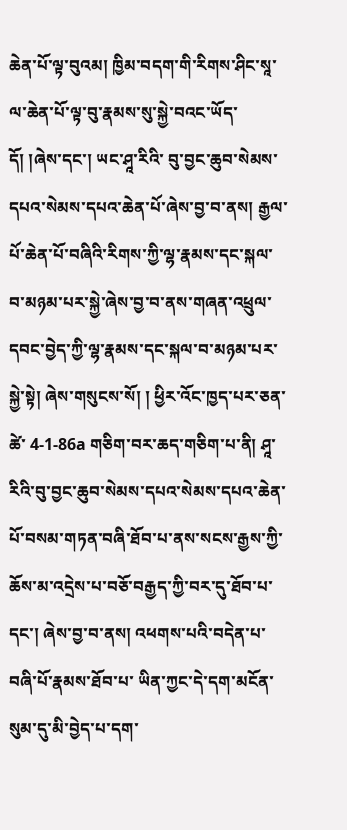ཆེན་པོ་ལྟ་བུའམ། ཁྱིམ་བདག་གི་རིགས་ཤིང་སཱ་ལ་ཆེན་པོ་ལྟ་བུ་རྣམས་སུ་སྐྱེ་བའང་ཡོད་དོ། །ཞེས་དང་། ཡང་ཤཱ་རིའི་ བུ་བྱང་ཆུབ་སེམས་དཔའ་སེམས་དཔའ་ཆེན་པོ་ཞེས་བྱ་བ་ནས། རྒྱལ་པོ་ཆེན་པོ་བཞིའི་རིགས་ཀྱི་ལྷ་རྣམས་དང་སྐལ་བ་མཉམ་པར་སྐྱེ་ཞེས་བྱ་བ་ནས་གཞན་འཕྲུལ་དབང་བྱེད་ཀྱི་ལྷ་རྣམས་དང་སྐལ་བ་མཉམ་པར་སྐྱེ་སྟེ། ཞེས་གསུངས་སོ། ། ཕྱིར་འོང་ཁྱད་པར་ཅན་ཚེ་ 4-1-86a གཅིག་བར་ཆད་གཅིག་པ་ནི། ཤཱ་རིའི་བུ་བྱང་ཆུབ་སེམས་དཔའ་སེམས་དཔའ་ཆེན་པོ་བསམ་གཏན་བཞི་ཐོབ་པ་ནས་སངས་རྒྱས་ཀྱི་ཆོས་མ་འདྲེས་པ་བཅོ་བརྒྱད་ཀྱི་བར་དུ་ཐོབ་པ་དང་། ཞེས་བྱ་བ་ནས། འཕགས་པའི་བདེན་པ་བཞི་པོ་རྣམས་ཐོབ་པ་ ཡིན་ཀྱང་དེ་དག་མངོན་སུམ་དུ་མི་བྱེད་པ་དག་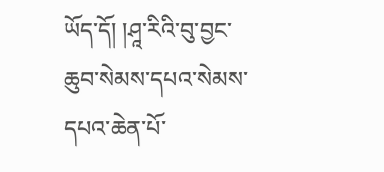ཡོད་དོ། །ཤཱ་རིའི་བུ་བྱང་ཆུབ་སེམས་དཔའ་སེམས་དཔའ་ཆེན་པོ་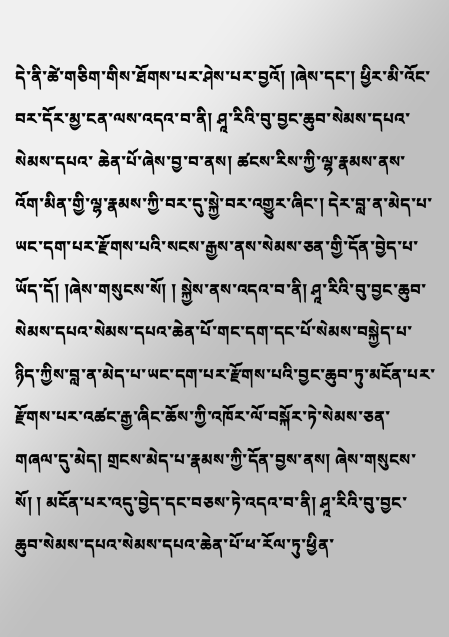དེ་ནི་ཚེ་གཅིག་གིས་ཐོགས་པར་ཤེས་པར་བྱའོ། །ཞེས་དང་། ཕྱིར་མི་འོང་བར་དོར་མྱ་ངན་ལས་འདའ་བ་ནི། ཤཱ་རིའི་བུ་བྱང་ཆུབ་སེམས་དཔའ་སེམས་དཔའ་ ཆེན་པོ་ཞེས་བྱ་བ་ནས། ཚངས་རིས་ཀྱི་ལྷ་རྣམས་ནས་འོག་མིན་གྱི་ལྷ་རྣམས་ཀྱི་བར་དུ་སྐྱེ་བར་འགྱུར་ཞིང་། དེར་བླ་ན་མེད་པ་ཡང་དག་པར་རྫོགས་པའི་སངས་རྒྱས་ནས་སེམས་ཅན་གྱི་དོན་བྱེད་པ་ཡོད་དོ། །ཞེས་གསུངས་སོ། ། སྐྱེས་ནས་འདའ་བ་ནི། ཤཱ་རིའི་བུ་བྱང་ཆུབ་ སེམས་དཔའ་སེམས་དཔའ་ཆེན་པོ་གང་དག་དང་པོ་སེམས་བསྐྱེད་པ་ཉིད་ཀྱིས་བླ་ན་མེད་པ་ཡང་དག་པར་རྫོགས་པའི་བྱང་ཆུབ་ཏུ་མངོན་པར་རྫོགས་པར་འཚང་རྒྱ་ཞིང་ཆོས་ཀྱི་འཁོར་ལོ་བསྐོར་ཏེ་སེམས་ཅན་གཞལ་དུ་མེད། གྲངས་མེད་པ་རྣམས་ཀྱི་དོན་བྱས་ནས། ཞེས་གསུངས་སོ། ། མངོན་པར་འདུ་བྱེད་དང་བཅས་ཏེ་འདའ་བ་ནི། ཤཱ་རིའི་བུ་བྱང་ཆུབ་སེམས་དཔའ་སེམས་དཔའ་ཆེན་པོ་ཕ་རོལ་ཏུ་ཕྱིན་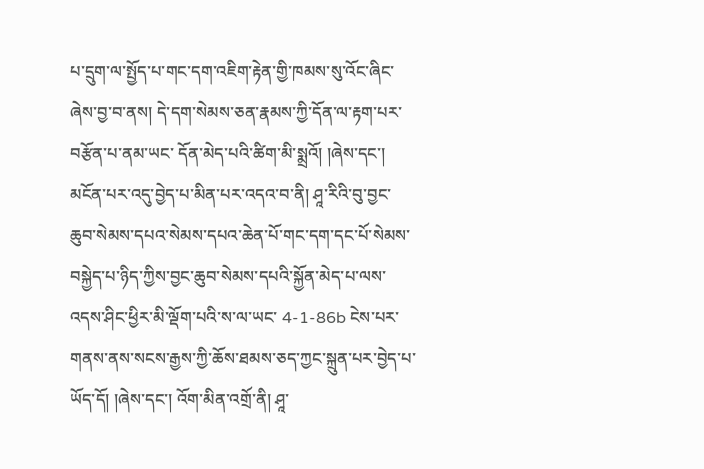པ་དྲུག་ལ་སྤྱོད་པ་གང་དག་འཇིག་རྟེན་གྱི་ཁམས་སུ་འོང་ཞིང་ཞེས་བྱ་བ་ནས། དེ་དག་སེམས་ཅན་རྣམས་ཀྱི་དོན་ལ་རྟག་པར་བརྩོན་པ་ནམ་ཡང་ དོན་མེད་པའི་ཚིག་མི་སྨྲའོ། །ཞེས་དང་། མངོན་པར་འདུ་བྱེད་པ་མིན་པར་འདའ་བ་ནི། ཤཱ་རིའི་བུ་བྱང་ཆུབ་སེམས་དཔའ་སེམས་དཔའ་ཆེན་པོ་གང་དག་དང་པོ་སེམས་བསྐྱེད་པ་ཉིད་ཀྱིས་བྱང་ཆུབ་སེམས་དཔའི་སྐྱོན་མེད་པ་ལས་འདས་ཤིང་ཕྱིར་མི་ལྡོག་པའི་ས་ལ་ཡང་ 4-1-86b ངེས་པར་གནས་ནས་སངས་རྒྱས་ཀྱི་ཆོས་ཐམས་ཅད་ཀྱང་སྐྲུན་པར་བྱེད་པ་ཡོད་དོ། །ཞེས་དང་། འོག་མིན་འགྲོ་ནི། ཤཱ་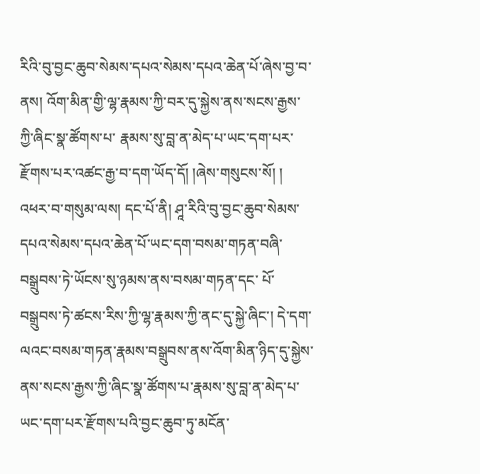རིའི་བུ་བྱང་ཆུབ་སེམས་དཔའ་སེམས་དཔའ་ཆེན་པོ་ཞེས་བྱ་བ་ནས། འོག་མིན་གྱི་ལྷ་རྣམས་ཀྱི་བར་དུ་སྐྱེས་ནས་སངས་རྒྱས་ཀྱི་ཞིང་སྣ་ཚོགས་པ་ རྣམས་སུ་བླ་ན་མེད་པ་ཡང་དག་པར་རྫོགས་པར་འཚང་རྒྱ་བ་དག་ཡོད་དོ། །ཞེས་གསུངས་སོ། ། འཕར་བ་གསུམ་ལས། དང་པོ་ནི། ཤཱ་རིའི་བུ་བྱང་ཆུབ་སེམས་དཔའ་སེམས་དཔའ་ཆེན་པོ་ཡང་དག་བསམ་གཏན་བཞི་བསྒྲུབས་ཏེ་ཡོངས་སུ་ཉམས་ནས་བསམ་གཏན་དང་ པོ་བསྒྲུབས་ཏེ་ཚངས་རིས་ཀྱི་ལྷ་རྣམས་ཀྱི་ནང་དུ་སྐྱེ་ཞིང་། དེ་དག་ལའང་བསམ་གཏན་རྣམས་བསྒྲུབས་ནས་འོག་མིན་ཉིད་དུ་སྐྱེས་ནས་སངས་རྒྱས་ཀྱི་ཞིང་སྣ་ཚོགས་པ་རྣམས་སུ་བླ་ན་མེད་པ་ཡང་དག་པར་རྫོགས་པའི་བྱང་ཆུབ་ཏུ་མངོན་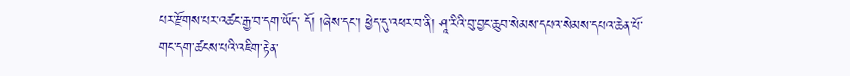པར་རྫོགས་པར་འཚང་རྒྱ་བ་དག་ཡོད་ དོ། །ཞེས་དང་། ཕྱེད་དུ་འཕར་བ་ནི། ཤཱ་རིའི་བུ་བྱང་ཆུབ་སེམས་དཔའ་སེམས་དཔའ་ཆེན་པོ་གང་དག་ཚངས་པའི་འཇིག་རྟེན་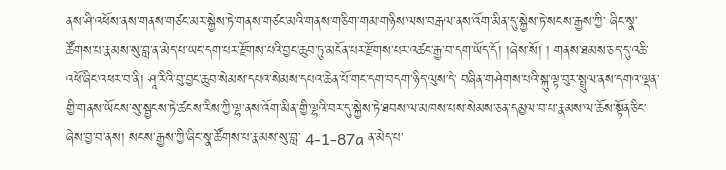ནས་ཤི་འཕོས་ནས་གནས་གཙང་མར་སྐྱེས་ཏེ་གནས་གཙང་མའི་གནས་གཅིག་གམ་གཉིས་ལས་བརྒལ་ནས་འོག་མིན་དུ་སྐྱེས་ཏེ་སངས་རྒྱས་ཀྱི་ ཞིང་སྣ་ཚོགས་པ་རྣམས་སུ་བླ་ན་མེད་པ་ཡང་དག་པར་རྫོགས་པའི་བྱང་ཆུབ་ཏུ་མངོན་པར་རྫོགས་པར་འཚང་རྒྱ་བ་དག་ཡོད་དོ། །ཞེས་སོ། ། གནས་ཐམས་ཅད་དུ་འཆི་འཕོ་ཞིང་འཕར་བ་ནི། ཤཱ་རིའི་བུ་བྱང་ཆུབ་སེམས་དཔའ་སེམས་དཔའ་ཆེན་པོ་གང་དག་བདག་ཉིད་ལུས་དེ་ བཞིན་གཤེགས་པའི་སྐུ་ལྟ་བུར་སྤྲུལ་ནས་དགའ་ལྡན་གྱི་གནས་ཡོངས་སུ་སྦྱངས་ཏེ་ཚངས་རིས་ཀྱི་ལྷ་ནས་འོག་མིན་གྱི་ལྷའི་བར་དུ་སྐྱེས་ཏེ་ཐབས་ལ་མཁས་པས་སེམས་ཅན་དམྱལ་བ་པ་རྣམས་ལ་ཆོས་སྟོན་ཅིང་ཞེས་བྱ་བ་ནས། སངས་རྒྱས་ཀྱི་ཞིང་སྣ་ཚོགས་པ་རྣམས་སུ་བླ་ 4-1-87a ན་མེད་པ་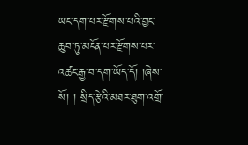ཡང་དག་པར་རྫོགས་པའི་བྱང་ཆུབ་ཏུ་མངོན་པར་རྫོགས་པར་འཚང་རྒྱ་བ་དག་ཡོད་དོ། །ཞེས་སོ། ། སྲིད་རྩེའི་མཐར་ཐུག་འགྲོ་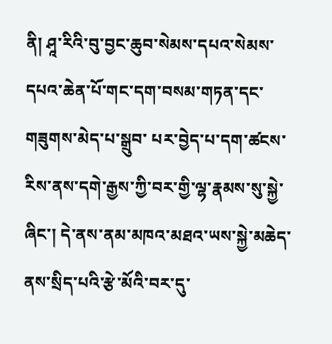ནི། ཤཱ་རིའི་བུ་བྱང་ཆུབ་སེམས་དཔའ་སེམས་དཔའ་ཆེན་པོ་གང་དག་བསམ་གཏན་དང་གཟུགས་མེད་པ་སྒྲུབ་ པར་བྱེད་པ་དག་ཚངས་རིས་ནས་དགེ་རྒྱས་ཀྱི་བར་གྱི་ལྷ་རྣམས་སུ་སྐྱེ་ཞིང་། དེ་ནས་ནམ་མཁའ་མཐའ་ཡས་སྐྱེ་མཆེད་ནས་སྲིད་པའི་རྩེ་མོའི་བར་དུ་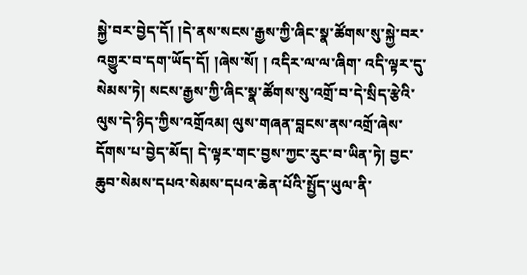སྐྱེ་བར་བྱེད་དོ། །དེ་ནས་སངས་རྒྱས་ཀྱི་ཞིང་སྣ་ཚོགས་སུ་སྐྱེ་བར་འགྱུར་བ་དག་ཡོད་དོ། །ཞེས་སོ། ། འདིར་ལ་ལ་ཞིག་ འདི་ལྟར་དུ་སེམས་ཏེ། སངས་རྒྱས་ཀྱི་ཞིང་སྣ་ཚོགས་སུ་འགྲོ་བ་དེ་སྲིད་རྩེའི་ལུས་དེ་ཉིད་ཀྱིས་འགྲོའམ། ལུས་གཞན་བླངས་ནས་འགྲོ་ཞེས་དོགས་པ་བྱེད་མོད། དེ་ལྟར་གང་བྱས་ཀྱང་རུང་བ་ཡིན་ཏེ། བྱང་ཆུབ་སེམས་དཔའ་སེམས་དཔའ་ཆེན་པོའི་སྤྱོད་ཡུལ་ནི་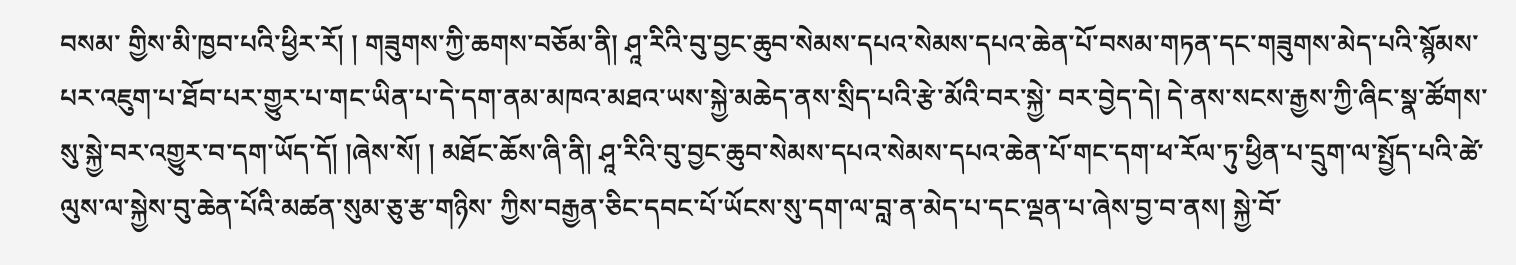བསམ་ གྱིས་མི་ཁྱབ་པའི་ཕྱིར་རོ། ། གཟུགས་ཀྱི་ཆགས་བཅོམ་ནི། ཤཱ་རིའི་བུ་བྱང་ཆུབ་སེམས་དཔའ་སེམས་དཔའ་ཆེན་པོ་བསམ་གཏན་དང་གཟུགས་མེད་པའི་སྙོམས་པར་འཇུག་པ་ཐོབ་པར་གྱུར་པ་གང་ཡིན་པ་དེ་དག་ནམ་མཁའ་མཐའ་ཡས་སྐྱེ་མཆེད་ནས་སྲིད་པའི་རྩེ་མོའི་བར་སྐྱེ་ བར་བྱེད་དེ། དེ་ནས་སངས་རྒྱས་ཀྱི་ཞིང་སྣ་ཚོགས་སུ་སྐྱེ་བར་འགྱུར་བ་དག་ཡོད་དོ། །ཞེས་སོ། ། མཐོང་ཆོས་ཞི་ནི། ཤཱ་རིའི་བུ་བྱང་ཆུབ་སེམས་དཔའ་སེམས་དཔའ་ཆེན་པོ་གང་དག་ཕ་རོལ་ཏུ་ཕྱིན་པ་དྲུག་ལ་སྤྱོད་པའི་ཚེ་ལུས་ལ་སྐྱེས་བུ་ཆེན་པོའི་མཚན་སུམ་ཅུ་རྩ་གཉིས་ ཀྱིས་བརྒྱན་ཅིང་དབང་པོ་ཡོངས་སུ་དག་ལ་བླ་ན་མེད་པ་དང་ལྡན་པ་ཞེས་བྱ་བ་ནས། སྐྱེ་བོ་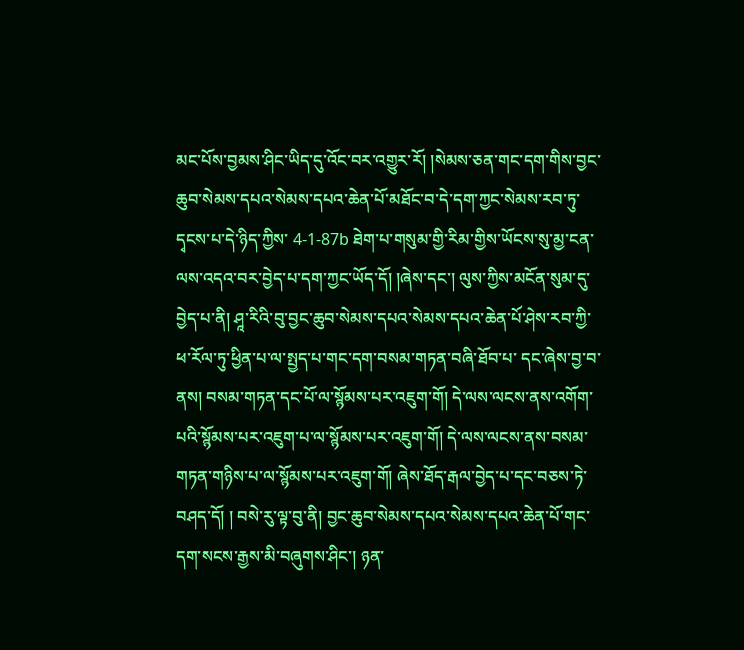མང་པོས་བྱམས་ཤིང་ཡིད་དུ་འོང་བར་འགྱུར་རོ། །སེམས་ཅན་གང་དག་གིས་བྱང་ཆུབ་སེམས་དཔའ་སེམས་དཔའ་ཆེན་པོ་མཐོང་བ་དེ་དག་ཀྱང་སེམས་རབ་ཏུ་དྭངས་པ་དེ་ཉིད་ཀྱིས་ 4-1-87b ཐེག་པ་གསུམ་གྱི་རིམ་གྱིས་ཡོངས་སུ་མྱ་ངན་ལས་འདའ་བར་བྱེད་པ་དག་ཀྱང་ཡོད་དོ། །ཞེས་དང་། ལུས་ཀྱིས་མངོན་སུམ་དུ་བྱེད་པ་ནི། ཤཱ་རིའི་བུ་བྱང་ཆུབ་སེམས་དཔའ་སེམས་དཔའ་ཆེན་པོ་ཤེས་རབ་ཀྱི་ཕ་རོལ་ཏུ་ཕྱིན་པ་ལ་སྤྱད་པ་གང་དག་བསམ་གཏན་བཞི་ཐོབ་པ་ དང་ཞེས་བྱ་བ་ནས། བསམ་གཏན་དང་པོ་ལ་སྙོམས་པར་འཇུག་གོ། དེ་ལས་ལངས་ནས་འགོག་པའི་སྙོམས་པར་འཇུག་པ་ལ་སྙོམས་པར་འཇུག་གོ། དེ་ལས་ལངས་ནས་བསམ་གཏན་གཉིས་པ་ལ་སྙོམས་པར་འཇུག་གོ། ཞེས་ཐོད་རྒལ་བྱེད་པ་དང་བཅས་ཏེ་བཤད་དོ། ། བསེ་རུ་ལྟ་བུ་ནི། བྱང་ཆུབ་སེམས་དཔའ་སེམས་དཔའ་ཆེན་པོ་གང་དག་སངས་རྒྱས་མི་བཞུགས་ཤིང་། ཉན་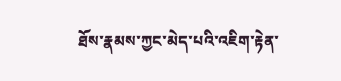ཐོས་རྣམས་ཀྱང་མེད་པའི་འཇིག་རྟེན་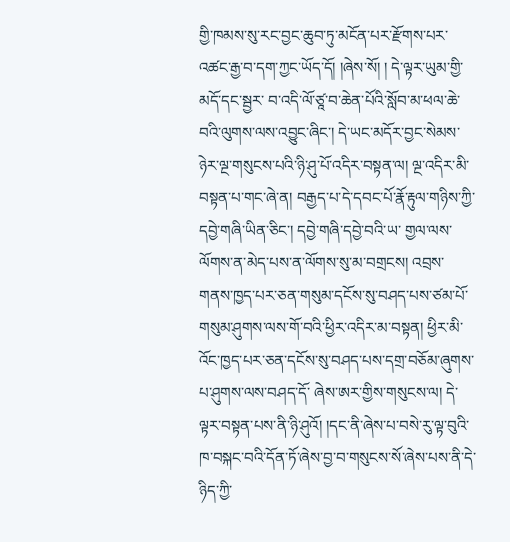གྱི་ཁམས་སུ་རང་བྱང་ཆུབ་ཏུ་མངོན་པར་རྫོགས་པར་འཚང་རྒྱ་བ་དག་ཀྱང་ཡོད་དོ། །ཞེས་སོ། ། དེ་ལྟར་ཡུམ་གྱི་མདོ་དང་སྦྱར་ བ་འདི་ལོ་ཙཱ་བ་ཆེན་པོའི་སློབ་མ་ཕལ་ཆེ་བའི་ལུགས་ལས་འབྱུང་ཞིང་། དེ་ཡང་མདོར་བྱང་སེམས་ཉེར་ལྔ་གསུངས་པའི་ཉི་ཤུ་པོ་འདིར་བསྟན་ལ། ལྔ་འདིར་མི་བསྟན་པ་གང་ཞེ་ན། བརྒྱད་པ་དེ་དབང་པོ་རྣོ་རྟུལ་གཉིས་ཀྱི་དབྱེ་གཞི་ཡིན་ཅིང་། དབྱེ་གཞི་དབྱེ་བའི་ཡ་ གྱལ་ལས་ལོགས་ན་མེད་པས་ན་ལོགས་སུ་མ་བགྲངས། འབྲས་གནས་ཁྱད་པར་ཅན་གསུམ་དངོས་སུ་བཤད་པས་ཙམ་པོ་གསུམ་ཤུགས་ལས་གོ་བའི་ཕྱིར་འདིར་མ་བསྟན། ཕྱིར་མི་འོང་ཁྱད་པར་ཅན་དངོས་སུ་བཤད་པས་དགྲ་བཅོམ་ཞུགས་པ་ཤུགས་ལས་བཤད་དོ་ ཞེས་ཨར་གྱིས་གསུངས་ལ། དེ་ལྟར་བསྟན་པས་ནི་ཉི་ཤུའོ། །དང་ནི་ཞེས་པ་བསེ་རུ་ལྟ་བུའི་ཁ་བསྐང་བའི་དོན་ཏོ་ཞེས་བྱ་བ་གསུངས་སོ་ཞེས་པས་ནི་དེ་ཉིད་ཀྱི་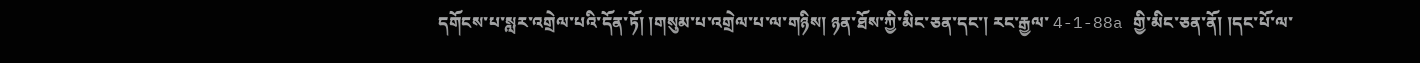དགོངས་པ་སླར་འགྲེལ་པའི་དོན་ཏོ། །གསུམ་པ་འགྲེལ་པ་ལ་གཉིས། ཉན་ཐོས་ཀྱི་མིང་ཅན་དང་། རང་རྒྱལ་ 4-1-88a གྱི་མིང་ཅན་ནོ། །དང་པོ་ལ་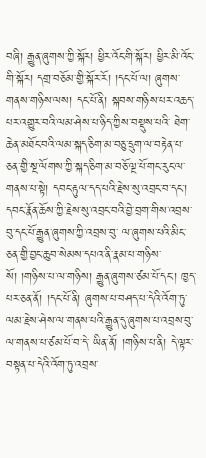བཞི། རྒྱུན་ཞུགས་ཀྱི་སྐོར། ཕྱིར་འོང་གི་སྐོར། ཕྱིར་མི་འོང་གི་སྐོར། དགྲ་བཅོམ་གྱི་སྐོར་རོ། །དང་པོ་ལ། ཞུགས་གནས་གཉིས་ལས། དང་པོ་ནི། སྐབས་གཉིས་པར་འཆད་པར་འགྱུར་བའི་ལམ་ཤེས་པ་ཉིད་ཀྱིས་བསྡུས་པའི་ ཐེག་ཆེན་མཐོང་བའི་ལམ་སྐད་ཅིག་མ་བཅུ་དྲུག་ལ་བརྟེན་པ་ཅན་གྱི་སྔ་ལོགས་ཀྱི་སྐད་ཅིག་མ་བཅོ་ལྔ་པོ་གང་རུང་ལ་གནས་པ་སྟེ། དབང་རྟུལ་དད་པའི་རྗེས་སུ་འབྲང་བ་དང་། དབང་རྣོན་ཆོས་ཀྱི་རྗེས་སུ་འབྲང་བའི་བྱེ་བྲག་གིས་འབྲས་བུ་དང་པོ་རྒྱུན་ཞུགས་ཀྱི་འབྲས་བུ་ ལ་ཞུགས་པའི་མིང་ཅན་གྱི་བྱང་ཆུབ་སེམས་དཔའ་ནི་རྣམ་པ་གཉིས་སོ། །གཉིས་པ་ལ་གཉིས། རྒྱུན་ཞུགས་ཙམ་པོ་དང་། ཁྱད་པར་ཅན་ནོ། །དང་པོ་ནི། ཞུགས་པ་བཤད་པ་དེའི་འོག་ཏུ་ལམ་རྗེས་ཤེས་ལ་གནས་པའི་རྒྱུན་དུ་ཞུགས་པ་འབྲས་བུ་ལ་གནས་པ་ཙམ་པོ་བ་དེ་ ཡིན་ནོ། །གཉིས་པ་ནི། དེ་ལྟར་བསྟན་པ་དེའི་འོག་ཏུ་འབྲས་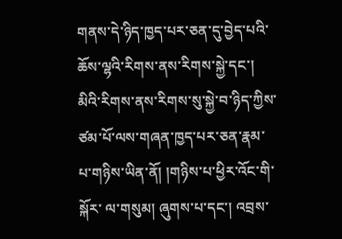གནས་དེ་ཉིད་ཁྱད་པར་ཅན་དུ་བྱེད་པའི་ཆོས་ལྷའི་རིགས་ནས་རིགས་སྐྱེ་དང་། མིའི་རིགས་ནས་རིགས་སུ་སྐྱེ་བ་ཉིད་ཀྱིས་ཙམ་པོ་ལས་གཞན་ཁྱད་པར་ཅན་རྣམ་པ་གཉིས་ཡིན་ནོ། །གཉིས་པ་ཕྱིར་འོང་གི་སྐོར་ ལ་གསུམ། ཞུགས་པ་དང་། འབྲས་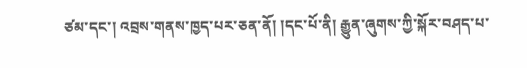ཙམ་དང་། འབྲས་གནས་ཁྱད་པར་ཅན་ནོ། །དང་པོ་ནི། རྒྱུན་ཞུགས་ཀྱི་སྐོར་བཤད་པ་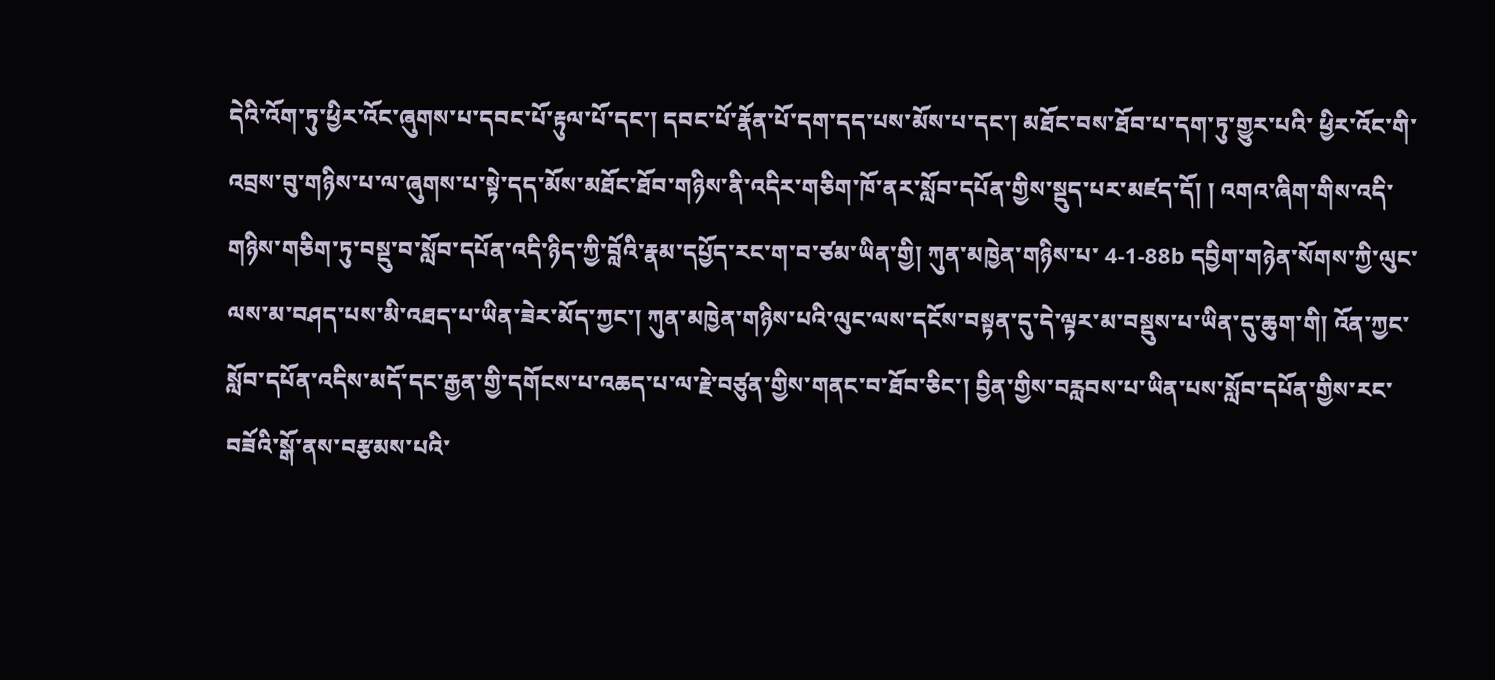དེའི་འོག་ཏུ་ཕྱིར་འོང་ཞུགས་པ་དབང་པོ་རྟུལ་པོ་དང་། དབང་པོ་རྣོན་པོ་དག་དད་པས་མོས་པ་དང་། མཐོང་བས་ཐོབ་པ་དག་ཏུ་གྱུར་པའི་ ཕྱིར་འོང་གི་འབྲས་བུ་གཉིས་པ་ལ་ཞུགས་པ་སྟེ་དད་མོས་མཐོང་ཐོབ་གཉིས་ནི་འདིར་གཅིག་ཁོ་ནར་སློབ་དཔོན་གྱིས་སྡུད་པར་མཛད་དོ། ། འགའ་ཞིག་གིས་འདི་གཉིས་གཅིག་ཏུ་བསྡུ་བ་སློབ་དཔོན་འདི་ཉིད་ཀྱི་བློའི་རྣམ་དཔྱོད་རང་ག་བ་ཙམ་ཡིན་གྱི། ཀུན་མཁྱེན་གཉིས་པ་ 4-1-88b དབྱིག་གཉེན་སོགས་ཀྱི་ལུང་ལས་མ་བཤད་པས་མི་འཐད་པ་ཡིན་ཟེར་མོད་ཀྱང་། ཀུན་མཁྱེན་གཉིས་པའི་ལུང་ལས་དངོས་བསྟན་དུ་དེ་ལྟར་མ་བསྡུས་པ་ཡིན་དུ་ཆུག་གི། འོན་ཀྱང་སློབ་དཔོན་འདིས་མདོ་དང་རྒྱན་གྱི་དགོངས་པ་འཆད་པ་ལ་རྗེ་བཙུན་གྱིས་གནང་བ་ཐོབ་ཅིང་། བྱིན་གྱིས་བརླབས་པ་ཡིན་པས་སློབ་དཔོན་གྱིས་རང་བཟོའི་སྒོ་ནས་བརྩམས་པའི་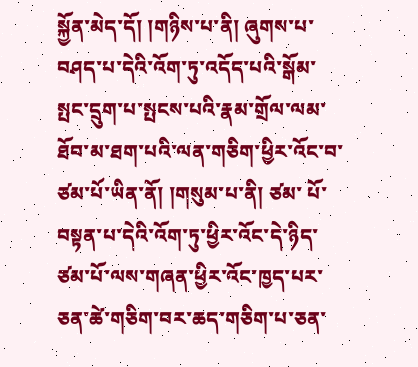སྐྱོན་མེད་དོ། །གཉིས་པ་ནི། ཞུགས་པ་བཤད་པ་དེའི་འོག་ཏུ་འདོད་པའི་སྒོམ་སྤང་དྲུག་པ་སྤངས་པའི་རྣམ་གྲོལ་ལམ་ཐོབ་མ་ཐག་པའི་ལན་གཅིག་ཕྱིར་འོང་བ་ཙམ་པོ་ཡིན་ནོ། །གསུམ་པ་ནི། ཙམ་ པོ་བསྟན་པ་དེའི་འོག་ཏུ་ཕྱིར་འོང་དེ་ཉིད་ཙམ་པོ་ལས་གཞན་ཕྱིར་འོང་ཁྱད་པར་ཅན་ཚེ་གཅིག་བར་ཆད་གཅིག་པ་ཅན་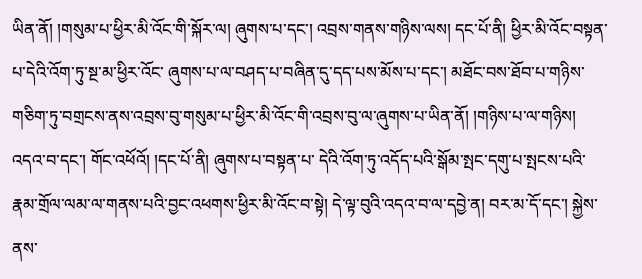ཡིན་ནོ། །གསུམ་པ་ཕྱིར་མི་འོང་གི་སྐོར་ལ། ཞུགས་པ་དང་། འབྲས་གནས་གཉིས་ལས། དང་པོ་ནི། ཕྱིར་མི་འོང་བསྟན་པ་དེའི་འོག་ཏུ་སྔ་མ་ཕྱིར་འོང་ ཞུགས་པ་ལ་བཤད་པ་བཞིན་དུ་དད་པས་མོས་པ་དང་། མཐོང་བས་ཐོབ་པ་གཉིས་གཅིག་ཏུ་བགྲངས་ནས་འབྲས་བུ་གསུམ་པ་ཕྱིར་མི་འོང་གི་འབྲས་བུ་ལ་ཞུགས་པ་ཡིན་ནོ། །གཉིས་པ་ལ་གཉིས། འདའ་བ་དང་། གོང་འཕོའོ། །དང་པོ་ནི། ཞུགས་པ་བསྟན་པ་ དེའི་འོག་ཏུ་འདོད་པའི་སྒོམ་སྤང་དགུ་པ་སྤངས་པའི་རྣམ་གྲོལ་ལམ་ལ་གནས་པའི་བྱང་འཕགས་ཕྱིར་མི་འོང་བ་སྟེ། དེ་ལྟ་བུའི་འདའ་བ་ལ་དབྱེ་ན། བར་མ་དོ་དང་། སྐྱེས་ནས་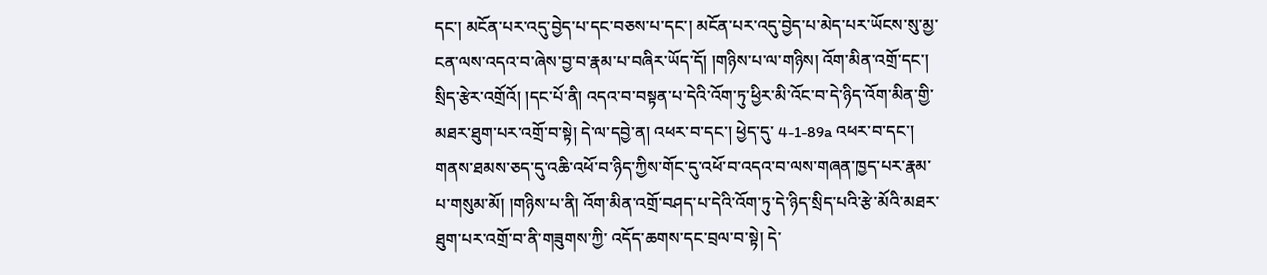དང་། མངོན་པར་འདུ་བྱེད་པ་དང་བཅས་པ་དང་། མངོན་པར་འདུ་བྱེད་པ་མེད་པར་ཡོངས་སུ་མྱ་ ངན་ལས་འདའ་བ་ཞེས་བྱ་བ་རྣམ་པ་བཞིར་ཡོད་དོ། །གཉིས་པ་ལ་གཉིས། འོག་མིན་འགྲོ་དང་། སྲིད་རྩེར་འགྲོའོ། །དང་པོ་ནི། འདའ་བ་བསྟན་པ་དེའི་འོག་ཏུ་ཕྱིར་མི་འོང་བ་དེ་ཉིད་འོག་མིན་གྱི་མཐར་ཐུག་པར་འགྲོ་བ་སྟེ། དེ་ལ་དབྱེ་ན། འཕར་བ་དང་། ཕྱེད་དུ་ 4-1-89a འཕར་བ་དང་། གནས་ཐམས་ཅད་དུ་འཆི་འཕོ་བ་ཉིད་ཀྱིས་གོང་དུ་འཕོ་བ་འདའ་བ་ལས་གཞན་ཁྱད་པར་རྣམ་པ་གསུམ་མོ། །གཉིས་པ་ནི། འོག་མིན་འགྲོ་བཤད་པ་དེའི་འོག་ཏུ་དེ་ཉིད་སྲིད་པའི་རྩེ་མོའི་མཐར་ཐུག་པར་འགྲོ་བ་ནི་གཟུགས་ཀྱི་ འདོད་ཆགས་དང་བྲལ་བ་སྟེ། དེ་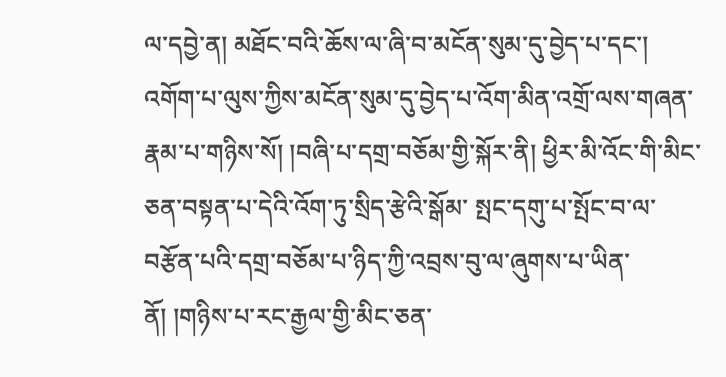ལ་དབྱེ་ན། མཐོང་བའི་ཆོས་ལ་ཞི་བ་མངོན་སུམ་དུ་བྱེད་པ་དང་། འགོག་པ་ལུས་ཀྱིས་མངོན་སུམ་དུ་བྱེད་པ་འོག་མིན་འགྲོ་ལས་གཞན་རྣམ་པ་གཉིས་སོ། །བཞི་པ་དགྲ་བཅོམ་གྱི་སྐོར་ནི། ཕྱིར་མི་འོང་གི་མིང་ཅན་བསྟན་པ་དེའི་འོག་ཏུ་སྲིད་རྩེའི་སྒོམ་ སྤང་དགུ་པ་སྤོང་བ་ལ་བརྩོན་པའི་དགྲ་བཅོམ་པ་ཉིད་ཀྱི་འབྲས་བུ་ལ་ཞུགས་པ་ཡིན་ནོ། །གཉིས་པ་རང་རྒྱལ་གྱི་མིང་ཅན་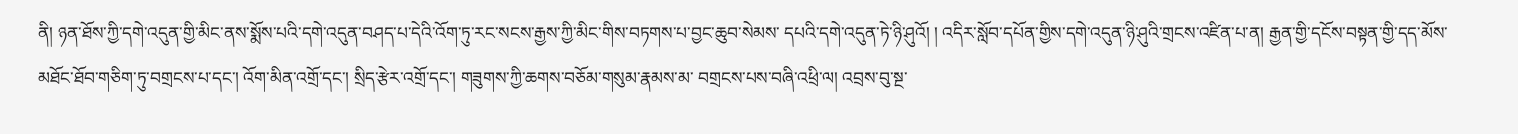ནི། ཉན་ཐོས་ཀྱི་དགེ་འདུན་གྱི་མིང་ནས་སྨོས་པའི་དགེ་འདུན་བཤད་པ་དེའི་འོག་ཏུ་རང་སངས་རྒྱས་ཀྱི་མིང་གིས་བཏགས་པ་བྱང་ཆུབ་སེམས་ དཔའི་དགེ་འདུན་ཏེ་ཉི་ཤུའོ། ། འདིར་སློབ་དཔོན་གྱིས་དགེ་འདུན་ཉི་ཤུའི་གྲངས་འཛིན་པ་ན། རྒྱན་གྱི་དངོས་བསྟན་གྱི་དད་མོས་མཐོང་ཐོབ་གཅིག་ཏུ་བགྲངས་པ་དང་། འོག་མིན་འགྲོ་དང་། སྲིད་རྩེར་འགྲོ་དང་། གཟུགས་ཀྱི་ཆགས་བཅོམ་གསུམ་རྣམས་མ་ བགྲངས་པས་བཞི་འཕྲི་ལ། འབྲས་བུ་སྔ་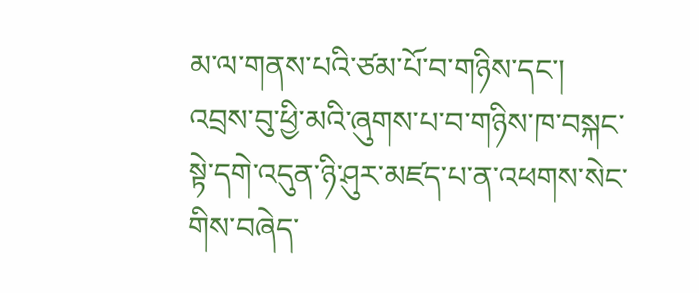མ་ལ་གནས་པའི་ཙམ་པོ་བ་གཉིས་དང་། འབྲས་བུ་ཕྱི་མའི་ཞུགས་པ་བ་གཉིས་ཁ་བསྐང་སྟེ་དགེ་འདུན་ཉི་ཤུར་མཛད་པ་ན་འཕགས་སེང་གིས་བཞེད་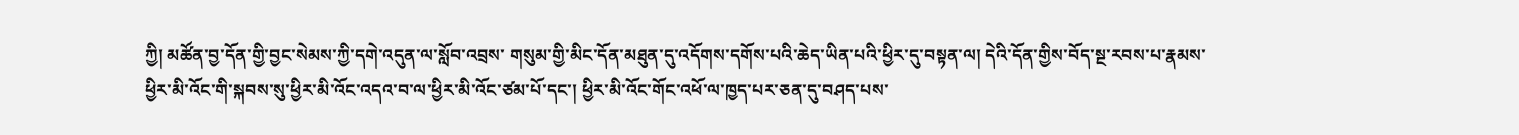ཀྱི། མཚོན་བྱ་དོན་གྱི་བྱང་སེམས་ཀྱི་དགེ་འདུན་ལ་སློབ་འབྲས་ གསུམ་གྱི་མིང་དོན་མཐུན་དུ་འདོགས་དགོས་པའི་ཆེད་ཡིན་པའི་ཕྱིར་དུ་བསྟན་ལ། དེའི་དོན་གྱིས་བོད་སྔ་རབས་པ་རྣམས་ཕྱིར་མི་འོང་གི་སྐབས་སུ་ཕྱིར་མི་འོང་འདའ་བ་ལ་ཕྱིར་མི་འོང་ཙམ་པོ་དང་། ཕྱིར་མི་འོང་གོང་འཕོ་ལ་ཁྱད་པར་ཅན་དུ་བཤད་པས་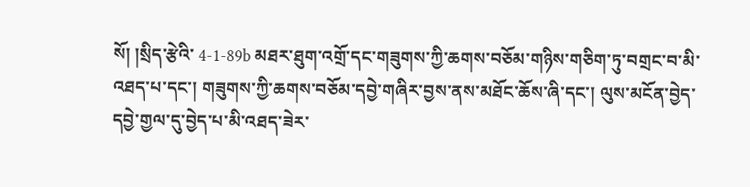སོ། །སྲིད་རྩེའི་ 4-1-89b མཐར་ཐུག་འགྲོ་དང་གཟུགས་ཀྱི་ཆགས་བཅོམ་གཉིས་གཅིག་ཏུ་བགྲང་བ་མི་འཐད་པ་དང་། གཟུགས་ཀྱི་ཆགས་བཅོམ་དབྱེ་གཞིར་བྱས་ནས་མཐོང་ཆོས་ཞི་དང་། ལུས་མངོན་བྱེད་དབྱེ་གྱལ་དུ་བྱེད་པ་མི་འཐད་ཟེར་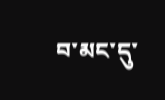བ་མང་དུ་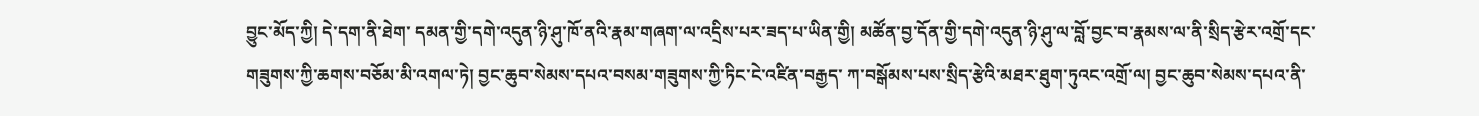བྱུང་མོད་ཀྱི། དེ་དག་ནི་ཐེག་ དམན་གྱི་དགེ་འདུན་ཉི་ཤུ་ཁོ་ནའི་རྣམ་གཞག་ལ་འདྲིས་པར་ཟད་པ་ཡིན་གྱི། མཚོན་བྱ་དོན་གྱི་དགེ་འདུན་ཉི་ཤུ་ལ་བློ་བྱང་བ་རྣམས་ལ་ནི་སྲིད་རྩེར་འགྲོ་དང་གཟུགས་ཀྱི་ཆགས་བཅོམ་མི་འགལ་ཏེ། བྱང་ཆུབ་སེམས་དཔའ་བསམ་གཟུགས་ཀྱི་ཏིང་ངེ་འཛིན་བརྒྱད་ ཀ་བསྒོམས་པས་སྲིད་རྩེའི་མཐར་ཐུག་ཏུའང་འགྲོ་ལ། བྱང་ཆུབ་སེམས་དཔའ་ནི་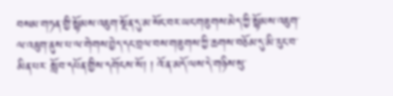བསམ་གཏན་གྱི་སྙོམས་འཇུག་སྔོན་དུ་མ་སོང་བར་ཡང་གཟུགས་མེད་ཀྱི་སྙོམས་འཇུག་ལ་འཇུག་ནུས་པ་ལ་གེགས་བྱེད་དང་བྲལ་བས་གཟུགས་ཀྱི་ཆགས་བཅོམ་དུ་མི་རུང་བ་མིན་པར་ སློབ་དཔོན་གྱིས་དགོངས་སོ། ། འོ་ན་མདོ་ལས་དེ་གཉིས་སུ་